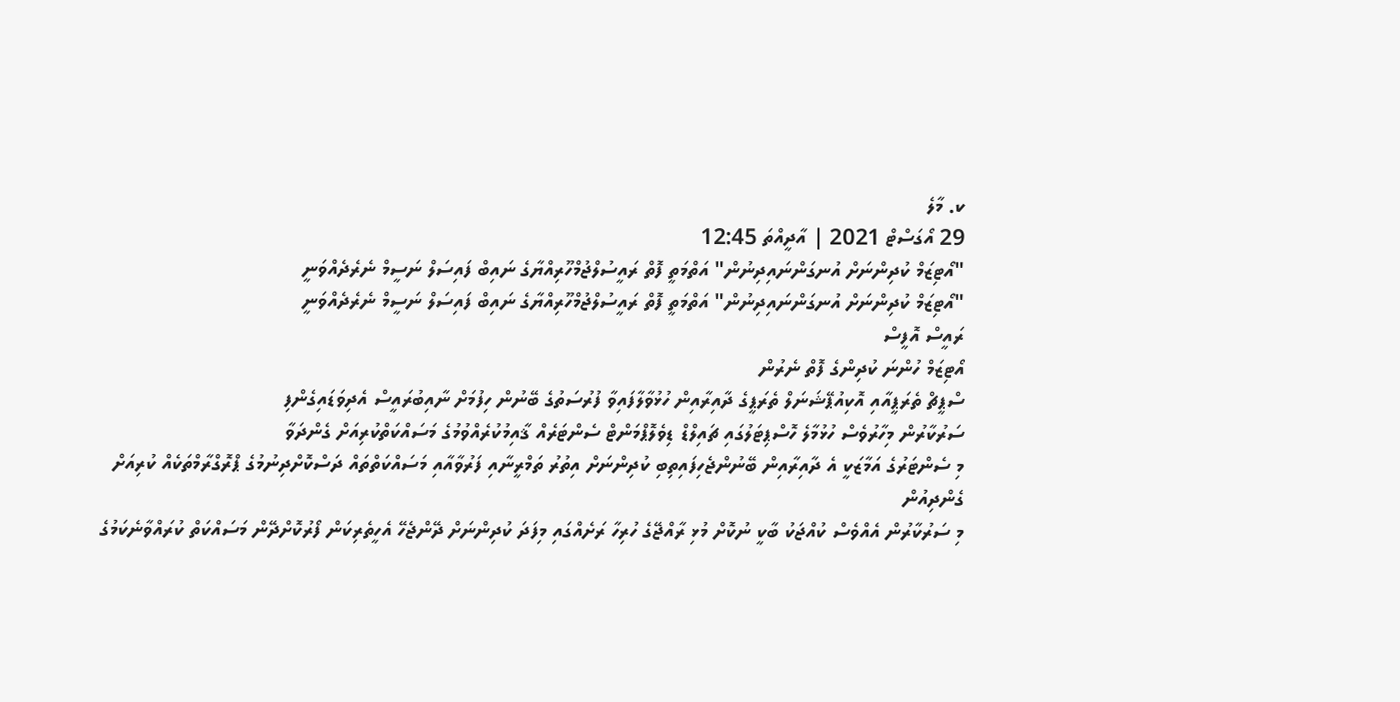ކ. މާލެ
29 އޯގަސްޓް 2021 | އާދީއްތަ 12:45
"އޯޓިޒަމް ކުދިންނަށް އުނގަންނައިދިނުން" އަތްމަތީ ފޮތް ރައީސުލްޖުމްހޫރިއްޔާގެ ނައިބް ފައިސަލް ނަސީމް ނެރެދެއްވަނީ
"އޯޓިޒަމް ކުދިންނަށް އުނގަންނައިދިނުން" އަތްމަތީ ފޮތް ރައީސުލްޖުމްހޫރިއްޔާގެ ނައިބް ފައިސަލް ނަސީމް ނެރެދެއްވަނީ
ރައީސް އޮފީސް
އޯޓިޒަމް ހުންނަ ކުދިންގެ ފޮތް ނެރުން
ސްޕީޗް ތެރަޕީއާއި އޮކިއުޕޭޝަނަލް ތެރަޕީގެ ދާއިރާއިން ހުޅުވާލާފައިވާ ފުރުސަތުގެ ބޭނުން ހިފުމަށް ނާއިބުރައީސް އެދިވަޑައިގެންފި
ސަރުކާރުން މިހާރުވެސް ހުޅުމާލެ ހޮސްޕިޓަލުގައި ޗައިލްޑް ޑިވެލޮޕްމަންޓް ސެންޓަރެއް ޤާއިމުކުރެއްވުމުގެ މަސައްކަތްކުރިއަށް ގެންދަވާ
މި ސެންޓަރުގެ އަމާޒަކީ އެ ދާއިރާއިން ބޭނުންޖެހިފައިތިބި ކުދިންނަށް އިތުރު ތަމްރީނާއި ފަރުވާއާއި މަސައްކަތްތައް ދަސްކޮށްދިނުމުގެ ޕްރޮގްރާމްތަކެއް ކުރިއަށް ގެންދިއުން
މި ސަރުކާރުން އެއްވެސް ކުއްޖަކު ބާކީ ނުކޮށް މުޅި ރާއްޖޭގެ ހުރިހާ ރަށެއްގައި މިފަދަ ކުދިންނަށް ދޭންޖެހޭ އެހީތެރިކަން ފޯރުކޮށްދޭން މަސައްކަތް ކުރައްވާނެކަމުގެ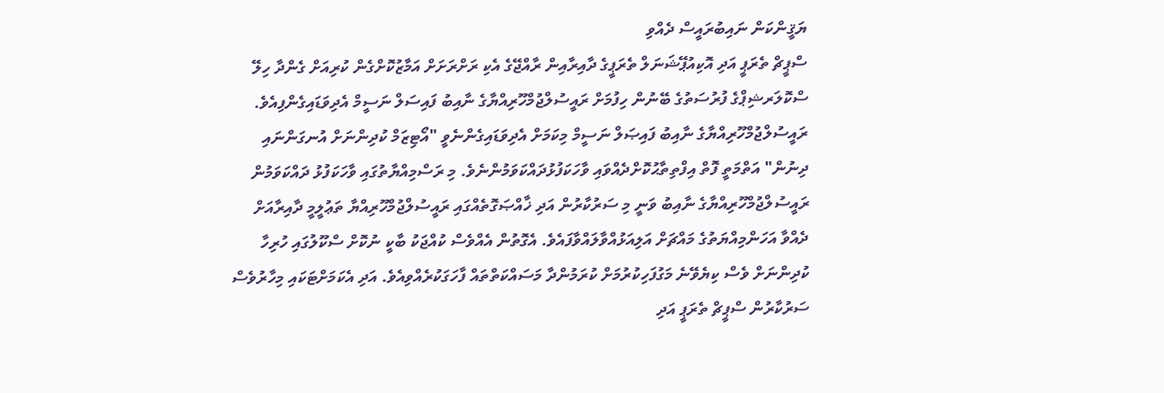ޔަޤީންކަން ނައިބުރައީސް ދެއްވި
ސްޕީޗް ތެރަޕީ އަދި އޮކިއުޕޭޝަނަލް ތެރަޕީގެ ދާއިރާއިން ރާއްޖޭގެ އެކި ރަށްރަށަށް އަމާޒުކޮށްގެން ކުރިއަށް ގެންދާ ހިލޭ ސްކޮލަރޝިޕްގެ ފުރުސަތުގެ ބޭނުން ހިފުމަށް ރައީސުލްޖުމްހޫރިއްޔާގެ ނާއިބު ފައިސަލް ނަސީމް އެދިވަޑައިގެންފިއެވެ.
ރައީސުލްޖުމްހޫރިއްޔާގެ ނާއިބު ފައިޞަލް ނަސީމް މިކަމަށް އެދިވަޑައިގެންނެވީ "އޯޓިޒަމް ކުދިންނަށް އުނގަންނައި ދިނުން" އަތްމަތީ ފޮތް އިފްތިތާޙުކޮށްދެއްވައި ވާހަކަފުޅުދައްކަވަމުންނެވެ. މި ރަސްމިއްޔާތުގައި ވާހަކަފުޅު ދައްކަވަމުން ރައީސުލްޖުމްހޫރިއްޔާގެ ނާއިބު ވަނީ މި ސަރުކާރުން އަދި ޚާއްޞަގޮތެއްގައި ރައީސުލްޖުމްހޫރިއްޔާ ތަޢުލީމީ ދާއިރާއަށް ދެއްވާ އަހަންމިއްޔަތުގެ މައްޗަށް އަލިއަޅުއްވާލައްވާފައެވެ. އެގޮތުން އެއްވެސް ކުއްޖަކު ބާކީ ނުކޮށް ސްކޫލުގައި ހުރިހާ ކުދިންނަށް ވެސް ކިޔެވޭނެ މަގުފަހިކުރުމަށް ކުރަމުންދާ މަސައްކަތްތައް ފާހަގަކުރެއްވިއެވެ. އަދި އެކަމަށްޓަކައި މިހާރުވެސް ސަރުކާރުން ސްޕީޗް ތެރަޕީ އަދި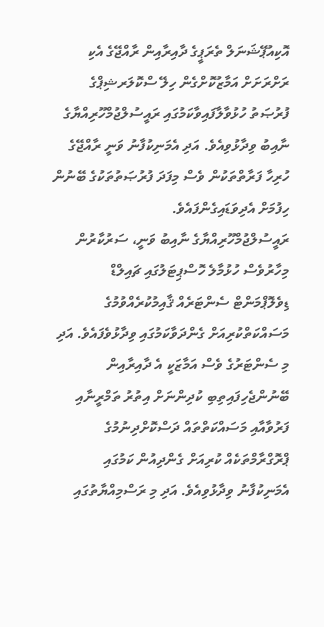އޮކިއުޕޭޝަނަލް ތެރަޕީގެ ދާއިރާއިން ރާއްޖޭގެ އެކި ރަށްރަށަށް އަމާޒުކޮށްގެން ހިލޭ ސްކޮލަރޝިޕްގެ ފުރުޞަތު ހުޅުވާލާފައިވާކަމުގައި ރައީސުލްޖުމްހޫރިއްޔާގެ ނާއިބު ވިދާޅުވިއެވެ. އަދި އެމަނިކުފާނު ވަނީ ރާއްޖޭގެ ހުރިހާ ފަރާތްތަކުން ވެސް މިފަދަ ފުރުޞަތުތަކުގެ ބޭނުން ހިފުމަށް އެދިވަޑައިގެންފައެވެ.
ރައީސުލްޖުމްހޫރިއްޔާގެ ނާއިބު ވަނީ، ސަރުކާރުން މިހާރުވެސް ހުޅުމާލެ ހޮސްޕިޓަލުގައި ޗައިލްޑް ޑިވެލޮޕްމަންޓް ސެންޓަރެއް ޤާއިމުކުރެއްވުމުގެ މަސައްކަތްކުރިއަށް ގެންދަވާކަމުގައި ވިދާޅުވެފައެވެ. އަދި މި ސެންޓަރުގެ ވެސް އަމާޒަކީ އެ ދާއިރާއިން ބޭނުންޖެހިފައިތިބި ކުދިންނަށް އިތުރު ތަމްރީނާއި ފަރުވާއާއި މަސައްކަތްތައް ދަސްކޮށްދިނުމުގެ ޕްރޮގްރާމްތަކެއް ކުރިއަށް ގެންދިއުން ކަމުގައި އެމަނިކުފާނު ވިދާޅުވިއެވެ. އަދި މި ރަސްމިއްޔާތުގައި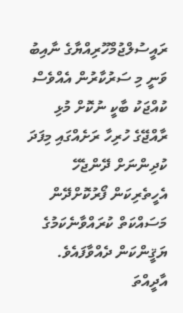ރައީސުލްޖުމްހޫރިއްޔާގެ ނާއިބު ވަނީ މި ސަރުކާރުން އެއްވެސް ކުއްޖަކު ބާކީ ނުކޮށް މުޅި ރާއްޖޭގެ ހުރިހާ ރަށެއްގައި މިފަދަ ކުދިންނަށް ދޭންޖެހޭ އެހީތެރިކަން ފޯރުކޮށްދޭން މަސައްކަތް ކުރައްވާނެކަމުގެ ޔަޤީންކަން ދެއްވާފައެވެ.
އާދީއްތަ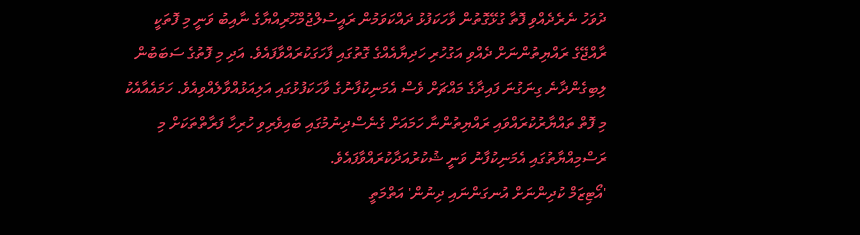ދުވަހު ނެރެދެއްވި ފޮތާ ގުޅޭގޮތުން ވާހަކަފުޅު ދައްކަވަމުން ރައީސުލްޖުމްހޫރިއްޔާގެ ނާއިބު ވަނީ މި ފޮތަކީ ރާއްޖޭގެ ރައްޔިތުންނަށް ދެއްވި އަގުހުރި ހަދިޔާއެއްގެ ގޮތުގައި ފާހަގަކުރައްވާފައެވެ. އަދި މި ފޮތުގެ ސަބަބުން ލިބިގެންދާނެ ގިނަގުނަ ފައިދާގެ މައްޗަށް ވެސް އެމަނިކުފާނުގެ ވާހަކަފުޅުގައި އަލިއަޅުއްވާލެއްވިއެވެ. ހަމައެއާއެކު މި ފޮތް ތައްޔާރުކުރައްވައި ރައްޔިތުންނާ ހަމައަށް ގެނެސްދިނުމުގައި ބައިވެރިވި ހުރިހާ ފަރާތްތަކަށް މި ރަސްމިއްޔާތުގައި އެމަނިކުފާނު ވަނީ ޝުކުރުއަދާކުރައްވާފައެވެ.
'އޯޓިޒަމް ކުދިންނަށް އުނގަންނައި ދިނުން' އަތްމަތީ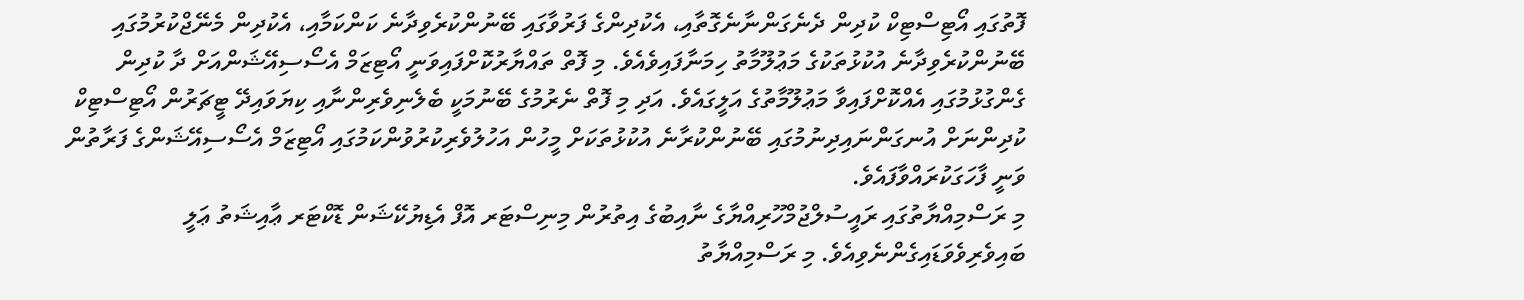ފޮތުގައި އޯޓިސްޓިކް ކުދިން ދެނެގަންނާނެގޮތާއި، އެކުދިންގެ ފަރުވާގައި ބޭނުންކުރެވިދާނެ ކަންކަމާއި، އެކުދިން މެނޭޖްކުރުމުގައި ބޭނުންކުރެވިދާނެ އުކުޅުތަކުގެ މަޢުލޫމާތު ހިމަނާފައިވެއެވެ. މި ފޮތް ތައްޔާރުކޮށްފައިވަނީ އޯޓިޒަމް އެސޯސިއޭޝަންއަށް ދާ ކުދިން ގެންގުޅުމުގައި އެއްކޮށްފައިވާ މަޢުލޫމާތުގެ އަލީގައެވެ. އަދި މި ފޮތް ނެރުމުގެ ބޭނުމަކީ ބެލެނިވެރިންނާއި ކިޔަވައިދޭ ޓީޗަރުން އޯޓިސްޓިކް ކުދިންނަށް އުނގަންނައިދިނުމުގައި ބޭނުންކުރާނެ އުކުޅުތަކަށް މީހުން އަހުލުވެރިކުރުވުންކަމުގައި އޯޓިޒަމް އެސޯސިއޭޝަންގެ ފަރާތުން ވަނީ ފާހަގަކުރައްވާފައެވެ.
މި ރަސްމިއްޔާތުގައި ރައީސުލްޖުމްހޫރިއްޔާގެ ނާއިބުގެ އިތުރުން މިނިސްޓަރ އޮފް އެޑިޔުކޭޝަން ޑޮކްޓަރ ޢާއިޝަތު ޢަލީ ބައިވެރިވެވަޑައިގެންނެވިއެވެ. މި ރަސްމިއްޔާތު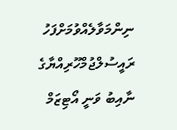ނިންމަވާލެއްވުމަށްފަހު ރައީސުލްޖުމްހޫރިއްޔާގެ ނާއިބު ވަނީ އޯޓިޒަމް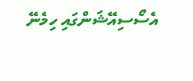އެސޯސިއޭޝަންގައި ހިމެނޭ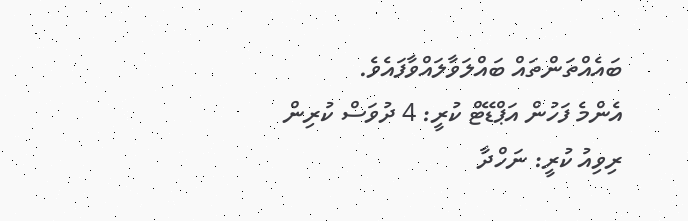ބައެއްތަންތައް ބައްލަވާލައްވާފައެވެ.
އެންމެ ފަހުން އަޕްޑޭޓް ކުރީ: 4 ދުވަސް ކުރިން
ރިވިއު ކުރީ: ނަހްދާ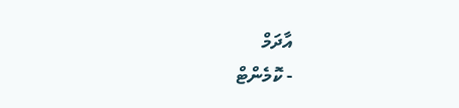އާދަމް
- ކޮމެންޓް